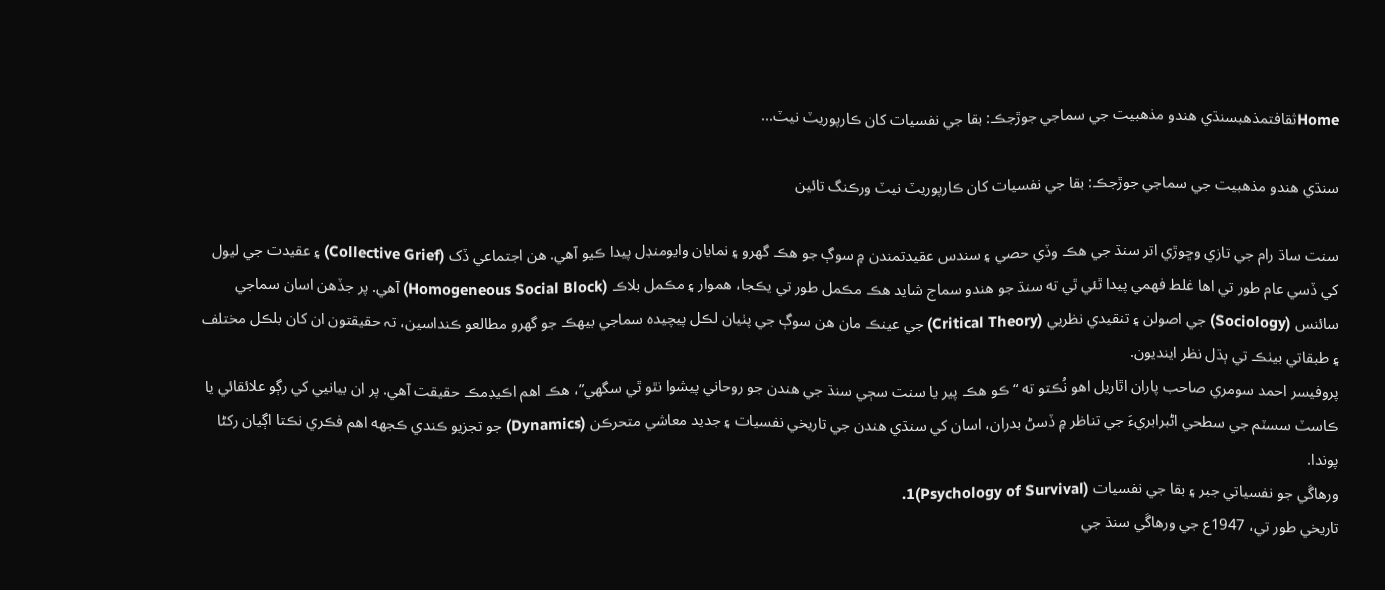Homeثقافتمذھبسنڌي هندو مذهبيت جي سماجي جوڙجڪ: بقا جي نفسيات کان ڪارپوريٽ نيٽ...

سنڌي هندو مذهبيت جي سماجي جوڙجڪ: بقا جي نفسيات کان ڪارپوريٽ نيٽ ورڪنگ تائين

سنت ساڌ رام جي تازي وڇوڙي اتر سنڌ جي هڪ وڏي حصي ۽ سندس عقيدتمندن ۾ سوڳ جو هڪ گھرو ۽ نمايان وايومنڊل پيدا ڪيو آهي. هن اجتماعي ڏک (Collective Grief) ۽ عقيدت جي ليول کي ڏسي عام طور تي اها غلط فھمي پيدا ٿئي ٿي ته سنڌ جو هندو سماج شايد هڪ مڪمل طور تي يڪجا، هموار ۽ مڪمل بلاڪ (Homogeneous Social Block) آهي. پر جڏهن اسان سماجي سائنس (Sociology) جي اصولن ۽ تنقيدي نظريي (Critical Theory) جي عينڪ مان هن سوڳ جي پٺيان لڪل پيچيده سماجي بيھڪ جو گھرو مطالعو ڪنداسين، تہ حقيقتون ان کان بلڪل مختلف ۽ طبقاتي بيٺڪ تي ٻڌل نظر اينديون.
پروفيسر احمد سومري صاحب پاران اٿاريل اهو نُڪتو ته “ڪو هڪ پير يا سنت سڄي سنڌ جي هندن جو روحاني پيشوا نٿو ٿي سگهي”، هڪ اهم اڪيڊمڪ حقيقت آهي. پر ان بيانيي کي رڳو علائقائي يا ڪاسٽ سسٽم جي سطحي اڻبرابريءَ جي تناظر ۾ ڏسڻ بدران، اسان کي سنڌي هندن جي تاريخي نفسيات ۽ جديد معاشي متحرڪن (Dynamics) جو تجزيو ڪندي ڪجهه اهم فڪري نڪتا اڳيان رکڻا پوندا.
ورهاڱي جو نفسياتي جبر ۽ بقا جي نفسيات (Psychology of Survival)1.
تاريخي طور تي، 1947ع جي ورهاڱي سنڌ جي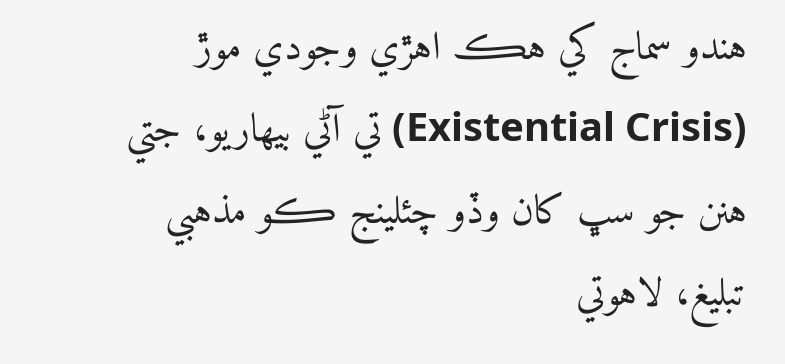هندو سماج کي هڪ اهڙي وجودي موڙ (Existential Crisis) تي آڻي بيھاريو، جتي هنن جو سڀ کان وڏو چئلينج ڪو مذهبي تبليغ، لاهوتي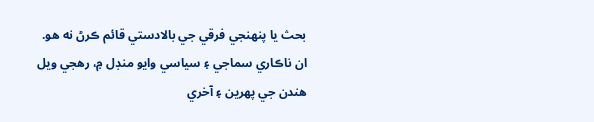بحث يا پنھنجي فرقي جي بالادستي قائم ڪرڻ نه هو. ان ناڪاري سماجي ۽ سياسي وايو منڊل ۾، رهجي ويل هندن جي پھرين ۽ آخري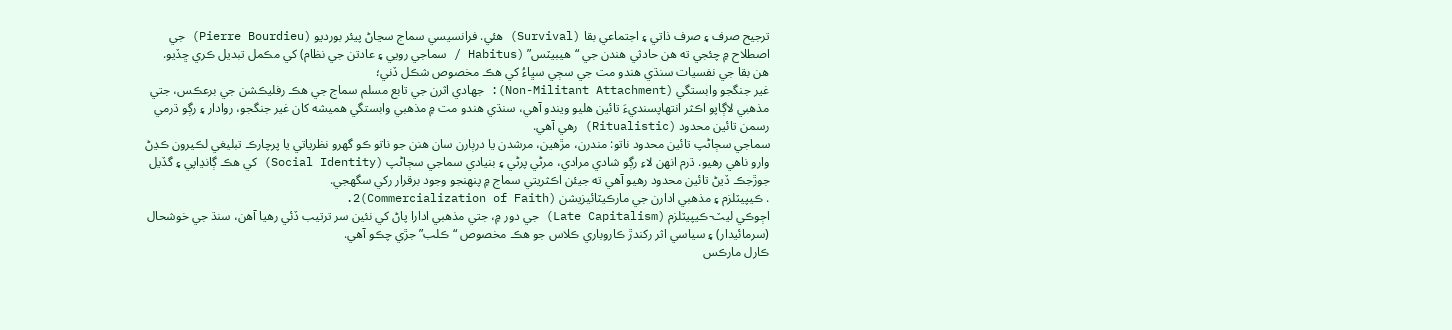ترجيح صرف ۽ صرف ذاتي ۽ اجتماعي بقا (Survival) هئي. فرانسيسي سماج سڃاڻ پيئر بورديو (Pierre Bourdieu) جي اصطلاح ۾ چئجي ته هن حادثي هندن جي “هيبيٽس” (Habitus / سماجي رويي ۽ عادتن جي نظام) کي مڪمل تبديل ڪري ڇڏيو.
هن بقا جي نفسيات سنڌي هندو مت جي سڄي سڀاءُ کي هڪ مخصوص شڪل ڏني؛
غير جنگجو وابستگي (Non-Militant Attachment): جھادي اثرن جي تابع مسلم سماج جي ھڪ رفليڪشن جي برعڪس، جتي مذهبي لاڳاپو اڪثر انتھاپسنديءَ تائين هليو ويندو آهي، سنڌي هندو مت ۾ مذهبي وابستگي هميشه کان غير جنگجو، روادار ۽ رڳو ڌرمي رسمن تائين محدود (Ritualistic) رهي آهي.
سماجي سڄاڻپ تائين محدود ناتو: مندرن، مڙھين، مرشدن يا درٻارن سان هنن جو ناتو ڪو گھرو نظرياتي يا پرچارڪ تبليغي لڪيرون ڪڍڻ وارو ناهي رهيو. ڌرم انهن لاءِ رڳو شادي مرادي، مرڻي پرڻي ۽ بنيادي سماجي سڄاڻپ (Social Identity) کي هڪ ڳانڍاپي ۽ گڏيل جوڙجڪ ڏيڻ تائين محدود رهيو آهي ته جيئن اڪثريتي سماج ۾ پنهنجو وجود برقرار رکي سگهجي.
. ڪيپيٽلزم ۽ مذهبي ادارن جي مارڪيٽائيزيشن (Commercialization of Faith)2.
اڄوڪي ليٽ-ڪيپيٽلزم (Late Capitalism) جي دور ۾، جتي مذهبي ادارا پاڻ کي نئين سر ترتيب ڏئي رهيا آهن، سنڌ جي خوشحال (سرمائيدار) ۽ سياسي اثر رکندڙ ڪاروباري ڪلاس جو هڪ مخصوص “ڪلب” جڙي چڪو آهي.
ڪارل مارڪس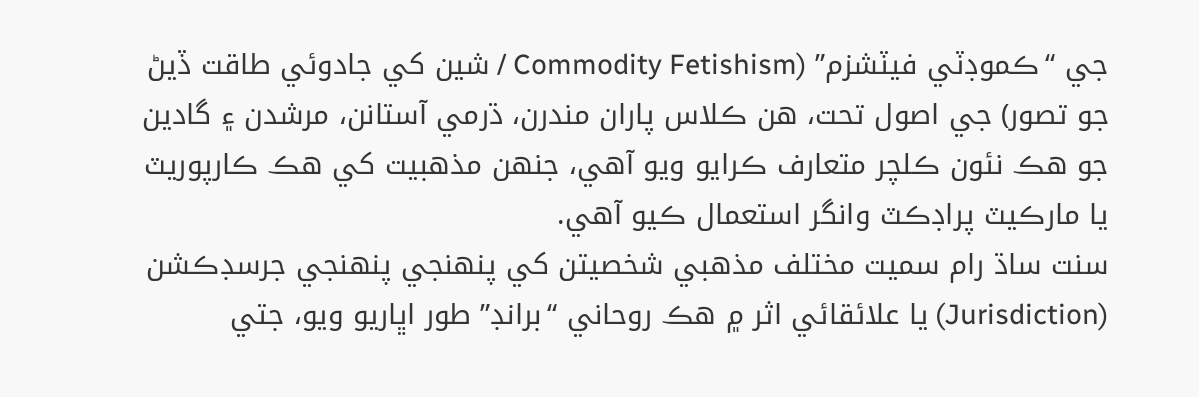جي “ڪموڊٽي فيٽشزم” (Commodity Fetishism / شين کي جادوئي طاقت ڏيڻ جو تصور) جي اصول تحت، هن ڪلاس پاران مندرن، ڌرمي آستانن، مرشدن ۽ گادين جو هڪ نئون ڪلچر متعارف ڪرايو ويو آهي، جنھن مذهبيت کي هڪ ڪارپوريٽ يا مارڪيٽ پراڊڪٽ وانگر استعمال ڪيو آهي.
سنت ساڌ رام سميت مختلف مذهبي شخصيتن کي پنھنجي پنھنجي جرسڊڪشن (Jurisdiction) يا علائقائي اثر ۾ هڪ روحاني “برانڊ” طور اڀاريو ويو، جتي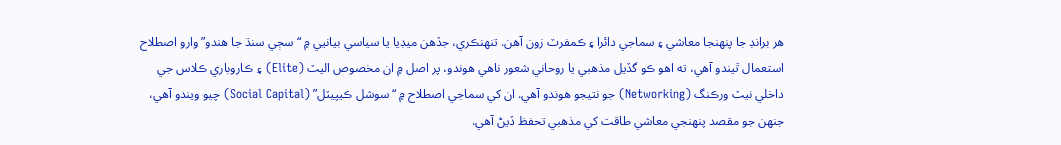هر برانڊ جا پنھنجا معاشي ۽ سماجي دائرا ۽ ڪمفرٽ زون آهن. تنھنڪري، جڏهن ميڊيا يا سياسي بيانيي ۾ “سڄي سنڌ جا هندو” وارو اصطلاح استعمال ٿيندو آهي، ته اهو ڪو گڏيل مذهبي يا روحاني شعور ناهي هوندو، پر اصل ۾ ان مخصوص اليٽ (Elite) ۽ ڪاروباري ڪلاس جي داخلي نيٽ ورڪنگ (Networking) جو نتيجو هوندو آهي. ان کي سماجي اصطلاح ۾ “سوشل ڪيپيٽل” (Social Capital) چيو ويندو آهي، جنھن جو مقصد پنھنجي معاشي طاقت کي مذهبي تحفظ ڏيڻ آهي.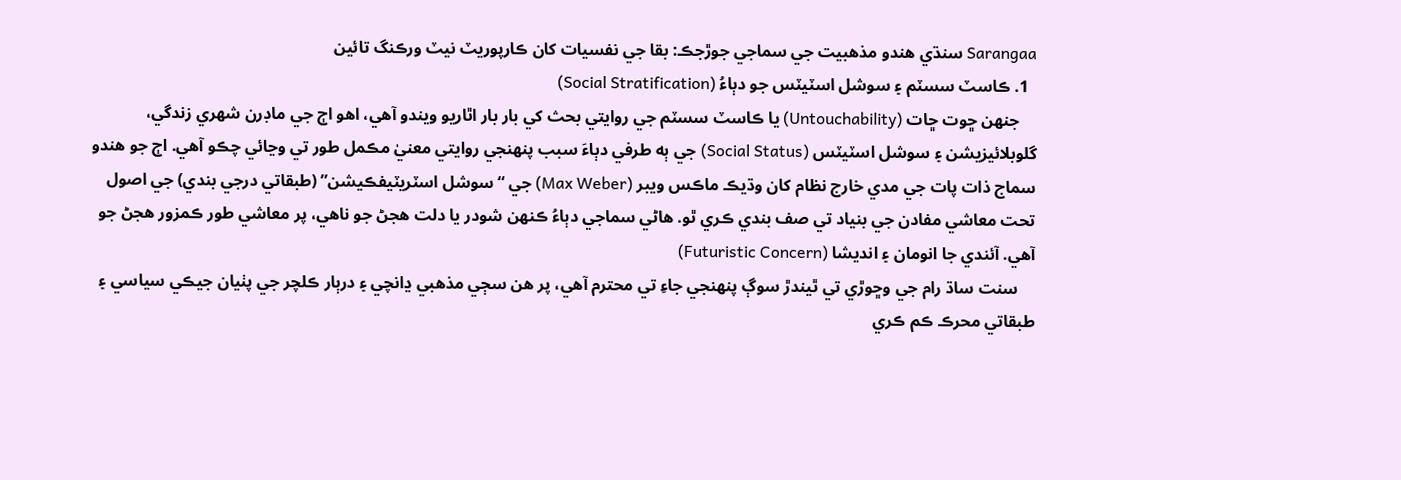Sarangaa سنڌي هندو مذهبيت جي سماجي جوڙجڪ: بقا جي نفسيات کان ڪارپوريٽ نيٽ ورڪنگ تائين
  1. ڪاسٽ سسٽم ۽ سوشل اسٽيٽس جو دٻاءُ (Social Stratification)
    جنھن ڇوت ڇات (Untouchability) يا ڪاسٽ سسٽم جي روايتي بحث کي بار بار اٿاريو ويندو آهي، اهو اڄ جي ماڊرن شھري زندگي، گلوبلائيزيشن ۽ سوشل اسٽيٽس (Social Status) جي ٻه طرفي دٻاءَ سبب پنھنجي روايتي معنيٰ مڪمل طور تي وڃائي چڪو آهي. اڄ جو هندو سماج ذات پات جي مدي خارج نظام کان وڌيڪ ماڪس ويبر (Max Weber) جي “سوشل اسٽريٽيفڪيشن” (طبقاتي درجي بندي) جي اصول تحت معاشي مفادن جي بنياد تي صف بندي ڪري ٿو. هاڻي سماجي دٻاءُ ڪنھن شودر يا دلت هجڻ جو ناهي، پر معاشي طور ڪمزور هجڻ جو آهي. آئندي جا انومان ۽ انديشا (Futuristic Concern)
    سنت ساڌ رام جي وڇوڙي تي ٿيندڙ سوڳ پنھنجي جاءِ تي محترم آهي، پر هن سڄي مذهبي ڍانچي ۽ درٻار ڪلچر جي پٺيان جيڪي سياسي ۽ طبقاتي محرڪ ڪم ڪري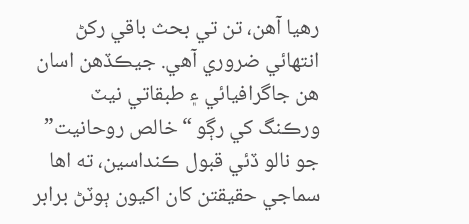رهيا آهن، تن تي بحث باقي رکڻ انتھائي ضروري آهي. جيڪڏهن اسان هن جاگرافيائي ۽ طبقاتي نيٽ ورڪنگ کي رڳو “خالص روحانيت” جو نالو ڏئي قبول ڪنداسين، ته اها سماجي حقيقتن کان اکيون ٻوٽڻ برابر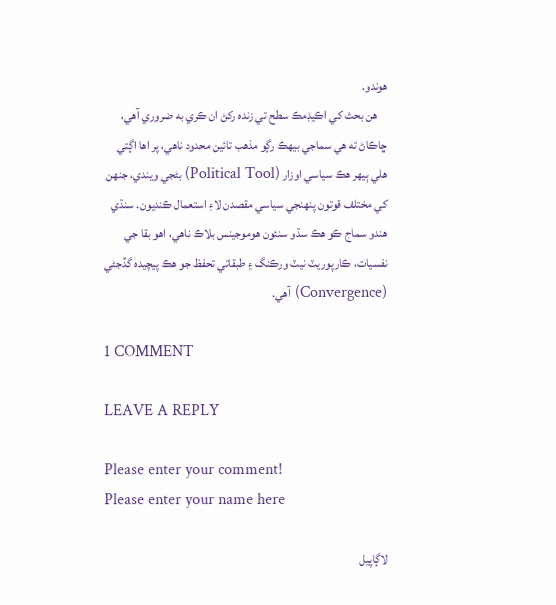هوندو.
    هن بحث کي اڪيڊمڪ سطح تي زنده رکڻ ان ڪري به ضروري آهي، ڇاڪاڻ ته هي سماجي بيھڪ رڳو مذهب تائين محدود ناهي، پر اها اڳتي هلي ٻيھر هڪ سياسي اوزار (Political Tool) بڻجي ويندي، جنھن کي مختلف قوتون پنھنجي سياسي مقصدن لاءِ استعمال ڪنديون. سنڌي هندو سماج ڪو هڪ سڌو سنئون هوموجينس بلاڪ ناهي، اهو بقا جي نفسيات، ڪارپوريٽ نيٽ ورڪنگ ۽ طبقاتي تحفظ جو هڪ پيچيده گڏجڻي (Convergence) آهي.

1 COMMENT

LEAVE A REPLY

Please enter your comment!
Please enter your name here

لاڳاپيل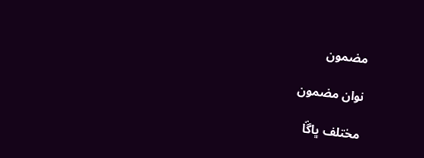مضمون

نوان مضمون

مختلف ڀاڱا